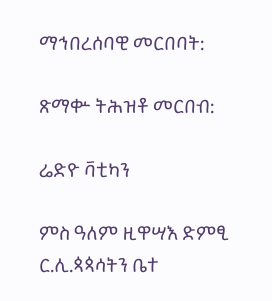ማኅበረሰባዊ መርበባት:

ጽማቍ ትሕዝቶ መርበብ:

ሬድዮ ቫቲካን

ምስ ዓለም ዚዋሣእ ድምፂ ር.ሊ.ጳጳሳትን ቤተ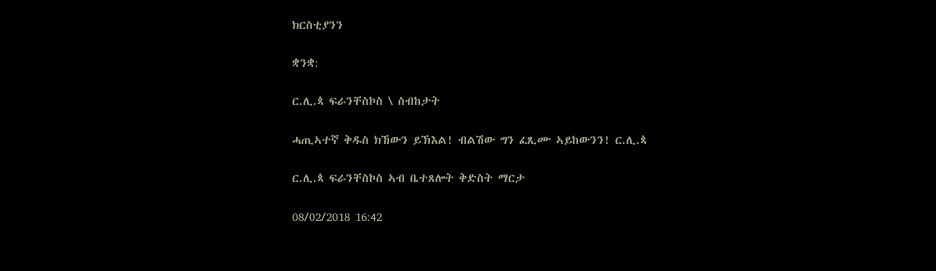ክርስቲያንን

ቋንቋ:

ር.ሊ.ጳ ፍራንቸስኮስ \ ስብከታት

ሓጢኣተኛ ቅዱስ ክኸውን ይኽእል! ብልሽው ግን ፈጺሙ ኣይከውንን! ር.ሊ.ጳ

ር.ሊ.ጳ ፍራንቸስኮስ ኣብ ቤተጸሎት ቅድስት ማርታ

08/02/2018 16:42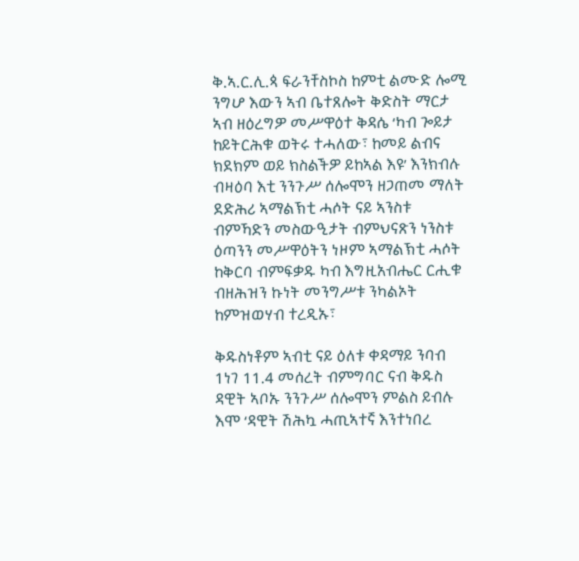ቅ.ኣ.ር.ሊ.ጳ ፍራንቸስኮስ ከምቲ ልሙድ ሎሚ ንግሆ እውን ኣብ ቤተጸሎት ቅድስት ማርታ ኣብ ዘዕረግዎ መሥዋዕተ ቅዳሴ ‘ካብ ጐይታ ከይትርሕቁ ወትሩ ተሓለው፣ ከመይ ልብና ክደክም ወይ ክስልችዎ ይከኣል እዩ’ እንክብሉ ብዛዕባ እቲ ንንጉሥ ሰሎሞን ዘጋጠመ ማለት ደድሕሪ ኣማልኽቲ ሓሶት ናይ ኣንስቱ ብምኻድን መስውዒታት ብምህናጽን ነንስቱ ዕጣንን መሥዋዕትን ነዞም ኣማልኽቲ ሓሶት ከቅርባ ብምፍቃዱ ካብ እግዚአብሔር ርሒቁ ብዘሕዝን ኩነት መንግሥቱ ንካልኦት ከምዝወሃብ ተረዲኡ፣

ቅዱስነቶም ኣብቲ ናይ ዕለቱ ቀዳማይ ንባብ 1ነገ 11.4 መሰረት ብምግባር ናብ ቅዱስ ዳዊት ኣቦኡ ንንጉሥ ሰሎሞን ምልስ ይብሉ እሞ ‘ዳዊት ሽሕኳ ሓጢኣተኛ እንተነበረ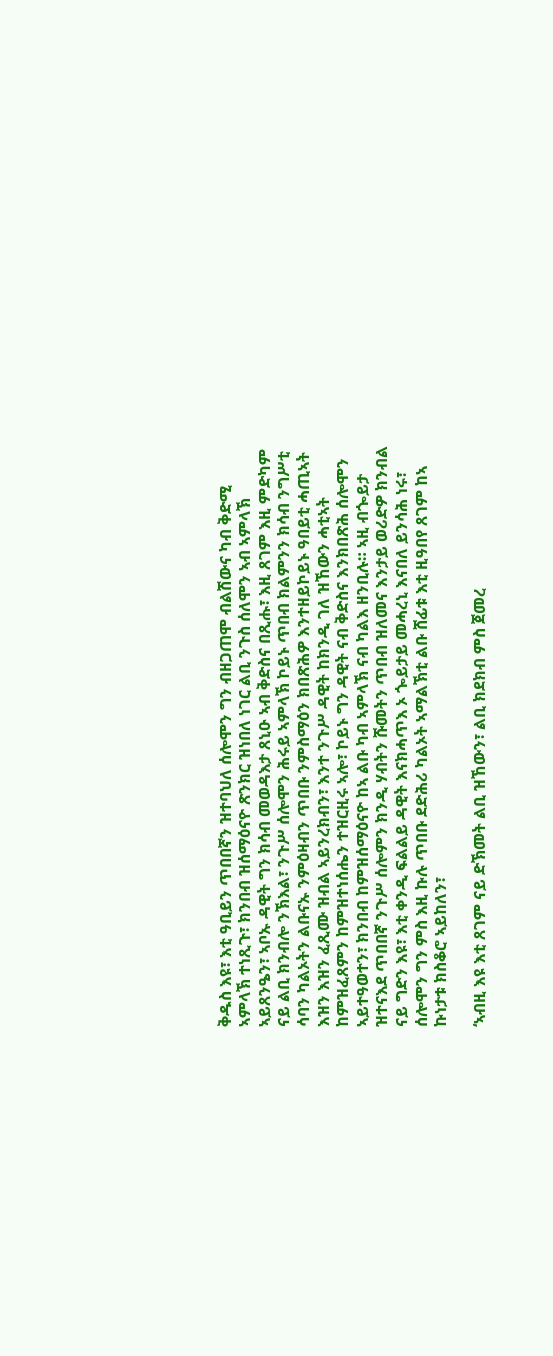ቅዱስ እዩ፣ እቲ ዓቢይን ጥበበኛን ዝተባህለ ሰሎሞን ግን ብዘጋጠሞ ብልሽውና ካብ ቅድሚ ኣምላኽ ተነጺጉ፣ ክንበብ ዝሰማዕናዮ ጽንክር ዝነበለ ነገር ልቢ ንጉስ ሰለሞን ኣብ ኣምላኽ ኣይጸንዔን፣ ኣቦኡ ዳዊት ግን ክሳብ መወዳእታ ጸኒዑ ኣብ ቅድስና በጺሑ፣ እዚ ጸገም እዚ ምድካም ናይ ልቢ ክንብሎ ንኽእል፣ ንጉሥ ሰሎሞን ሕሩይ ኣምላኽ ኮይኑ ጥበብ ክልምንን ክሳብ ንግሥቲ ሳባን ካልኦትን ልቡናኡ ንምዕዛብን ጥበቡ ንምስማዕን ክበጽሕዎ እንተዘይኮይኑ ዓበይቲ ሓጢኣት እዝን እዝን ፈጺሙ ዝብል ኣይንረክብን፣ እንተ ንጉሥ ዳዊት ከክንዲ ገለ ዝኸውን ሓቲኣት ከምዝፈጸምን ከምዝተነሰሔን ተዝርዚሩ ኣሎ፣ ኮይኑ ግን ዳዊት ናብ ቅድስና እንክበጽሕ ሰሎሞን ኣይተዓወተን፣ ክንበብ ከምዝሰማዕናዮ ከኣ ልቡ ካብ ኣምላኽ ናብ ካልእ ዘንቢሉ። ኣዚ ብጐይታ ዝተናእደ ጥበበኛ ንጉሥ ሰሎምን ክንዲ ሃብትን ሹመትን ጥበብ ዝለመና እንታይ ወሪድዎ ክንብል ናይ ግድን እዩ፣ እቲ ቀንዲ ፍልልይ ዳዊት እናክሓጥእ ኦ ጐይታይ መሓረኒ እናበለ ይንሳሕ ነሩ፣ ሰሎሞን ግን ምስ እዚ ኩሉ ጥበቡ ደድሕሪ ካልኦት ኣማልኽቲ ልቡ ሸፊቱ እቲ ዚዓበየ ጸገም ከኣ ኩነታቱ ክስቆሮ ኣይከለን፣

‘ኣብዚ እዩ እቲ ጸገም ናይ ድኽመት ልቢ ዝኸውን፣ ልቢ ክደክብ ምስ ጀመረ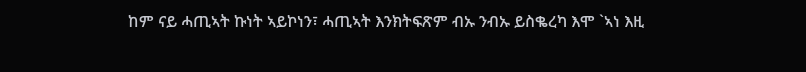ከም ናይ ሓጢኣት ኩነት ኣይኮነን፣ ሓጢኣት እንክትፍጽም ብኡ ንብኡ ይስቈረካ እሞ `ኣነ እዚ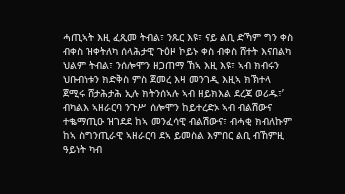ሓጢኣት እዚ ፈጺመ ትብል፣ ንጹር እዩ፣ ናይ ልቢ ድኻም ግን ቀስ ብቀስ ዝቀትለካ ሰላሕታዊ ጉዕዞ ኮይኑ ቀስ ብቀስ ሸተት እናበልካ ህልም ትብል፣ ንሰሎሞን ዘጋጠማ ኸኣ እዚ እዩ፣ ኣብ ክብሩን ህቡብነቱን ክድቅስ ምስ ጀመረ እዛ መንገዲ እዚኣ ክኽተላ ጀሚሩ ሸታሕታሕ ኢሉ ክትንሰኣሉ ኣብ ዘይክእል ደረጃ ወሪዱ፣’ ብካልእ ኣዘራርባ ንጉሥ ሰሎሞን ከይተረድኦ ኣብ ብልሽውና ተቈማጢዑ ዝገደደ ከኣ መንፈሳዊ ብልሽውና፣ ብሓቂ ክብለኩም ከኣ ስግንጢራዊ ኣዘራርባ ደኣ ይመስል እምበር ልቢ ብኸምዚ ዓይነት ካብ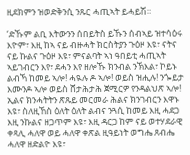ዚደክምን ዝወድቅንሲ ንጹር ሓጢኣት ይሓይሽ።

‘ድኹም ልቢ እትውንን ሰበይትስ ይኹን ሰብኣይ ዝተሳዕሩ እዮም፣ እዚ ከኣ ናይ ብዙሓት ክርስትያን ጉዕዞ እዩ፣ ናትና ናይ ኩልና ጉዕዞ እዩ፣ ምናልባት ኣነ ዓበይቲ ሓጢኣት ኣይገብርን እየ፣ ደሓን እየ ዘሎኹ ክንብል ንኽእል፣ ኮይኑ ልብኻ ከመይ ኣሎ! ሓዪሉ ዶ ኣሎ! ወይስ ዝሒሉ! ንጐይታ እሙንዶ ኣሎ ወይስ ሸታሕታሕ ጀሚርዎ የንዳልህጽ ኣሎ! ኢልና ክንሓትትን ጽጹይ መርመራ ሕልና ክንገብርን እዋኑ እዩ፣ ስለዚኸስ ዕለት ዕለት ልብና ንጓሲ ከመይ እዚ ሓደጋ እዚ ንኩልና ዘጋጥም እዩ፣ እዚ ዳርጋ ከም ናይ ወተሃደራዊ ቀጻሊ ሓለዋ ወይ ሓለዋ ቀጽል ዚዓይነት ወግሔ ጸብሔ ሓለዋ ዘድልዮ እዩ፣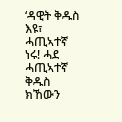‘ዳዊት ቅዱስ እዩ፣ ሓጢኣተኛ ነሩ! ሓደ ሓጢኣተኛ ቅዱስ ክኸውን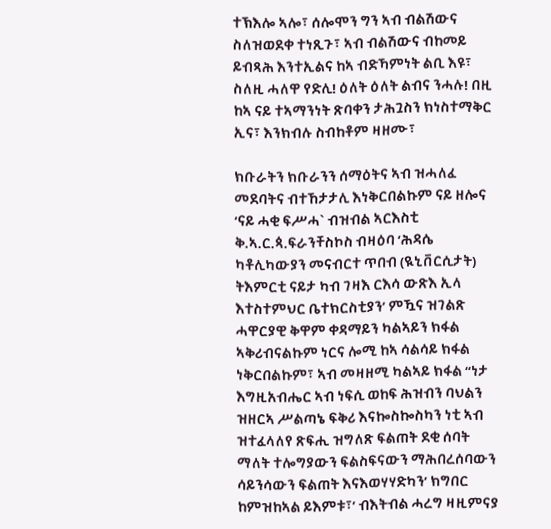ተኽእሎ ኣሎ፣ ሰሎሞን ግን ኣብ ብልሽውና ስለዝወደቀ ተነጺጉ፣ ኣብ ብልሽውና ብከመይ ይብጻሕ እንተኢልና ከኣ ብድኻምነት ልቢ እዩ፣ ስለዚ ሓለዋ የድሊ! ዕለት ዕለት ልብና ንሓሉ! በዚ ከኣ ናይ ተኣማንነት ጽባቀን ታሕጓስን ክነስተማቅር ኢና፣ እንክብሉ ስብከቶም ዛዘሙ፣

ክቡራትን ክቡራንን ሰማዕትና ኣብ ዝሓለፈ መደባትና ብተኸታታሊ እነቅርበልኩም ናይ ዘሎና ‘ናይ ሓቂ ፍሥሓ` ብዝብል ኣርእስቲ ቅ.ኣ.ር.ጳ.ፍራንቸስኮስ ብዛዕባ ‘ሕዳሴ ካቶሊካውያን መናብርተ ጥበብ (ዪኒቨርሲታት) ትእምርቲ ናይታ ካብ ገዛእ ርእሳ ውጽእ ኢላ እተስተምህር ቤተክርስቲያን’ ምዃና ዝገልጽ ሓዋርያዊ ቅዋም ቀዳማይን ካልኣይን ክፋል ኣቅሪብናልኩም ነርና ሎሚ ከኣ ሳልሳይ ክፋል ነቅርበልኩም፣ ኣብ መዛዘሚ ካልኣይ ክፋል ‘‘ነታ እግዚአብሔር ኣብ ነፍሲ ወከፍ ሕዝብን ባህልን ዝዘርኣ ሥልጣኔ ፍቅሪ እናኰስኰስካን ነቲ ኣብ ዝተፈላለየ ጽፍሒ ዝግለጽ ፍልጠት ደቂ ሰባት ማለት ተሎግያውን ፍልስፍናውን ማሕበረሰባውን ሳይንሳውን ፍልጠት እናእወሃሃድካን’ ክግበር ከምዝከኣል ይእምቱ፣’ ብእትብል ሓረግ ዛዚምናያ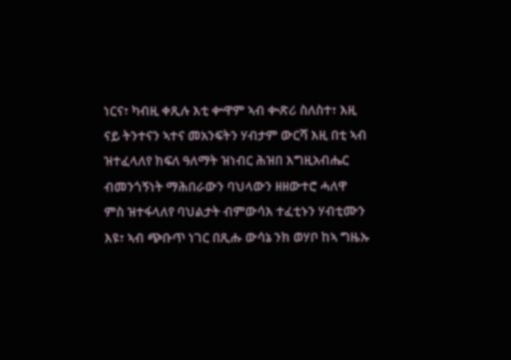ነርና፣ ካብዚ ቀጺሉ እቲ ቍዋም ኣብ ቊጽሪ ስለስተ፣ እዚ ናይ ትንተናን ኣተና መአንፍትን ሃብታም ውርሻ እዚ በቲ ኣብ ዝተፈላለየ ክፍለ ዓለማት ዝነብር ሕዝበ እግዚአብሔር ብመንጎኝነት ማሕበራውን ባህላውን ዘዘውተሮ ሓለዋ ምስ ዝተፋላለየ ባህልታት ብምውሳእ ተፈቲኑን ሃብቲሙን እዩ፣ ኣብ ጭቡጥ ነገር በጺሑ ውሳኔ ንክ ወሃቦ ከኣ ግዜኡ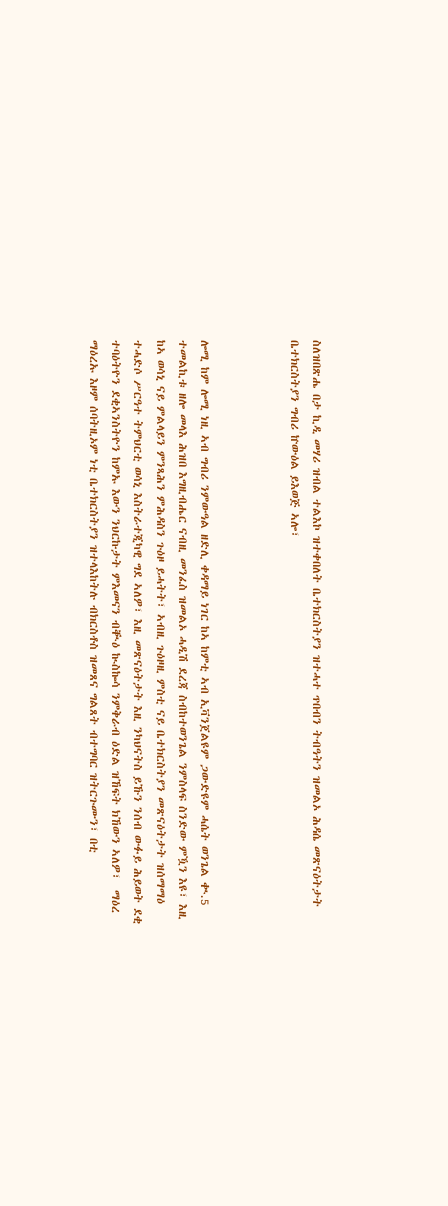ስለዝበጽሔ በታ ኪዲ መሃሪ ዝብል ተልእኮ ዝተቀበለት ቤተክርስትያን ዝተሓተ ጥበብን ትብዓትን ዝመልኦ ሕዳሴ መጽናዕትታት ቤተክርስትያን ግብሪ ኵውዕል ይእወጅ ኣሎ፣



ሎሚ ከም ሎሚ ነዚ ኣብ ግብሪ ንምውዓል ዘድሊ ቀዳማይ ነገር ከኣ ከምቲ ኣብ ኢቫንጀልዩም ጋውድዩም ሓሴት ወንጌል ቊ.5 ተመልኪቱ ዘሎ መላእ ሕዝበ እግዚብሔር ናብዚ መንፈስ ዝመልኦ ሓዲሽ ደረጃ ስብከተወንጌል ንምስላፍ ስንድው ምዃን እዩ፣ እዚ ከኣ ወሳኒ ናይ ምልላይን ምንጻሕን ምሕዳስን ጉዕዞ ይሓትት፣ ኣብዚ ጉዕዞዚ ምስቲ ናይ ቤተክርስትያን መጽናዕትታት ዝሰማማዕ ተሓድሶ ሥርዓተ ትምህርቲ ወሳኒ እስትራተጂካዊ ግደ ኣለዎ፣ እዚ መጽናዕትታት እዚ ንካህናትስ ይኹን ንሰብ ውፉይ ሕይወት ደቂ ተባዕትዮን ደቂኣንስትዮን ከምኡ እውን ንህርኩታት ምእመናን ብቚዕ ኲስኰሳ ንምቅራብ ዕድል ዝኸፍት ክኸውን ኣለዎ፣  ማዕረ ማዕረኡ እዞም ሰባትዚኦም ነቲ ቤተክርስትያን ዝተላእከትሉ ብክርስቶስ ዝመጸና ግልጸት ብተግባር ዝትርጉሙን፣ በቲ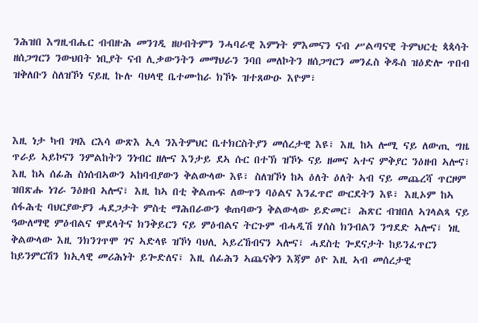ንሕዝበ እግዚብሔር ብብዙሕ መንገዲ ዘሀብትምን ንሓባራዊ እምነት ምእመናን ናብ ሥልጣናዊ ትምህርቲ ጳጳሳት ዘሰጋግርን ንውህበት ነቢያት ናብ ሊቃውንትን መማህራን ንባበ መለኮትን ዘሰጋግርን መንፈስ ቅዱስ ዝዕድሎ ጥበብ ዝቅለቡን ስለዝኾነ ናይዚ ኩሉ ባህላዊ ቤተሙከራ ክኾኑ ዝተጸውዑ እዮም፣



እዚ ነታ ካብ ገዛእ ርእሳ ውጽእ ኢላ ንእትምህር ቤተክርስትያን መሰረታዊ እዩ፣ እዚ ከኣ ሎሚ ናይ ለውጢ ግዜ ጥራይ ኣይኮናን ንምልከትን ንነብር ዘሎና እንታይ ደኣ ሱር በተኽ ዝኾኑ ናይ ዘመና ኣተና ምቅያር ንዕዘብ ኣሎና፣ እዚ ከኣ ሰፊሕ ስነሰብኣውን ኣከባብያውን ቅልውላው እዩ፣ ስለዝኾነ ከኣ ዕለት ዕለት ኣብ ናይ መጨረሻ ጥርዞም ዝበጽሑ ነገራ ንዕዘብ ኣሎና፣ እዚ ከኣ በቲ ቅልጡፍ ለውጥን ባዕልና እንፈጥሮ ውርደትን እዩ፣ እዚኦም ከኣ ሰፋሕቲ ባህርያውያን ሓደጋታት ምስቲ ማሕበራውን ቁጠባውን ቅልውላው ይድመር፣ ሕጽር ብዝበለ ኣገላልጻ ናይ ዓውለማዊ ምዕብልና ሞደላትና ክንቅይርን ናይ ምዕብልና ትርጉም ብሓዲሽ ሃሰስ ክንብልን ንግደድ ኣሎና፣ ነዚ ቅልውላው እዚ ንክንገጥሞ ገና ኣድላዩ ዝኾነ ባህሊ ኣይረኸብናን ኣሎና፣ ሓደስቲ ጐደናታት ከይንፈጥርን ከይንምርሽን ክኢላዊ መሪሕነት ይጐድለና፣ እዚ ሰፊሕን ኣጨናቅን እጃም ዕዮ እዚ ኣብ መሰረታዊ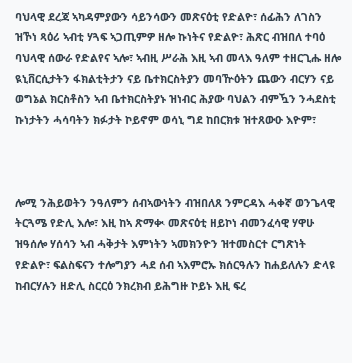ባህላዊ ደረጃ ኣካዳምያውን ሳይንሳውን መጽናዕቲ የድልዮ፣ ሰፊሕን ለገስን ዝኾነ ጻዕሪ ኣብቲ ሃጓፍ ኣጋጢምዎ ዘሎ ኩነትና የድልዮ፣ ሕጽር ብዝበለ ተባዕ ባህላዊ ሰውራ የድልየና ኣሎ፣ ኣብዚ ሥራሕ እዚ ኣብ መላእ ዓለም ተዘርጊሑ ዘሎ ዪኒቨርሲታትን ፋክልቲትታን ናይ ቤተክርስትያን መባዅዕትን ጨውን ብርሃን ናይ ወግኔል ክርስቶስን ኣብ ቤተክርስትያኑ ዝነብር ሕያው ባህልን ብምዃን ንሓደስቲ ኩነታትን ሓሳባትን ክፉታት ኮይኖም ወሳኒ ግደ ከበርክቱ ዝተጸውዑ እዮም፣



ሎሚ ንሕይወትን ንዓለምን ሰብኣውነትን ብዝበለጸ ንምርዳእ ሓቀኛ ወንጌላዊ ትርጓሜ የድሊ እሎ፣ እዚ ከኣ ጽማቊ መጽናዕቲ ዘይኮነ ብመንፈሳዊ ሃዋሁ ዝዓሰሎ ሃሰሳን ኣብ ሓቅታት እምነትን ኣመክንዮን ዝተመስርተ ርግጽነት የድልዮ፣ ፍልስፍናን ተሎግያን ሓደ ሰብ ኣእምሮኡ ክሰርዓሉን ከሐይለሉን ድላዩ ከብርሃሉን ዘድሊ ስርርዕ ንክረክብ ይሕግዙ ኮይኑ እዚ ፍረ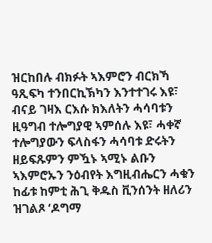ዝርከበሉ ብክፉት ኣእምሮን ብርክኻ ዓጺፍካ ተንበርኪኽካን እንተተገሩ እዩ፣ ብናይ ገዛእ ርእሱ ክእለትን ሓሳባቱን ዚዓግብ ተሎግያዊ ኣምሰሉ እዩ፣ ሓቀኛ ተሎግያውን ፍላስፋን ሓሳባቱ ድሩትን ዘይፍጹምን ምዃኑ ኣሚኑ ልቡን ኣእምሮኡን ንዕብየት እግዚብሔርን ሓቁን ከፊቱ ከምቲ ሕጊ ቅዱስ ቪንሰንት ዘለሪን ዝገልጾ ‘ዶግማ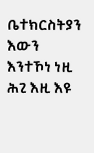ቤተክርስትያን እውን እንተኾነ ነዚ ሕጊ እዚ እዩ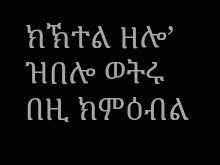ክኽተል ዘሎ’ ዝበሎ ወትሩ በዚ ክምዕብል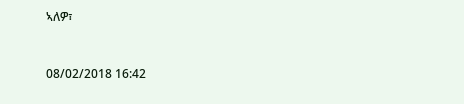ኣለዎ፣



08/02/2018 16:42